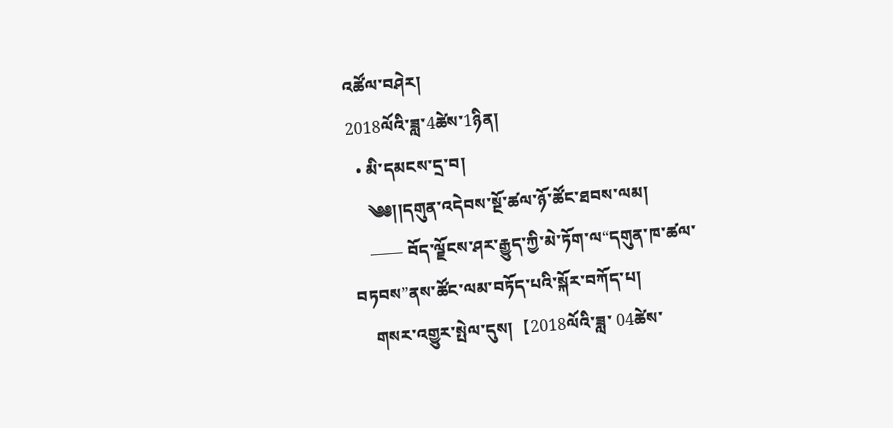འཚོལ་བཤེར།
2018ལོའི་ཟླ་4ཚེས་1ཉིན།
  • མི་དམངས་དྲ་བ།
    ༄༅།།དགུན་འདེབས་སྔོ་ཚལ་ཉོ་ཚོང་ཐབས་ལམ།
    —— བོད་ལྗོངས་ཤར་རྒྱུད་ཀྱི་མེ་ཏོག་ལ“དགུན་ཁ་ཚལ་བཏབས”ནས་ཚོང་ལམ་བཏོད་པའི་སྐོར་བཀོད་པ།
    གསར་འགྱུར་སྤེལ་དུས།  【2018ལོའི་ཟླ་ 04ཚེས་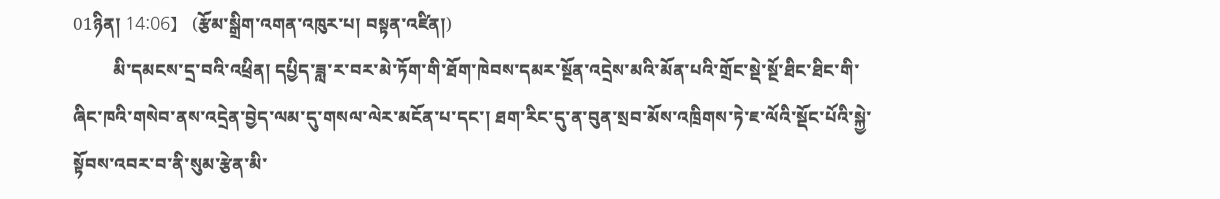01ཉིན། 14:06】   (རྩོམ་སྒྲིག་འགན་འཁུར་པ། བསྟན་འཛིན།)
         མི་དམངས་དྲ་བའི་འཕྲིན། དཔྱིད་ཟླ་ར་བར་མེ་ཏོག་གི་ཐོག་ཁེབས་དམར་སྔོན་འདྲེས་མའི་མོན་པའི་གྲོང་སྡེ་སྔོ་ཐིང་ཐིང་གི་ཞིང་ཁའི་གསེབ་ནས་འདྲེན་བྱེད་ལམ་དུ་གསལ་ལེར་མངོན་པ་དང་། ཐག་རིང་དུ་ན་བུན་སྲབ་མོས་འཁྲིགས་ཏེ་ཇ་ལོའི་སྡོང་པོའི་སྐྱེ་སྟོབས་འབར་བ་ནི་སུམ་རྩེན་མི་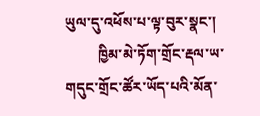ཡུལ་དུ་འཕོས་པ་ལྟ་བུར་སྣང་།
         ཁྱིམ་མེ་ཏོག་གྲོང་རྡལ་ཡ་གདུང་གྲོང་ཚོར་ཡོད་པའི་མོན་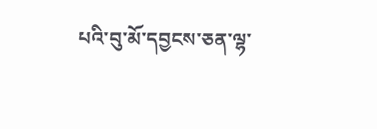པའི་བུ་མོ་དབྱངས་ཅན་ལྷ་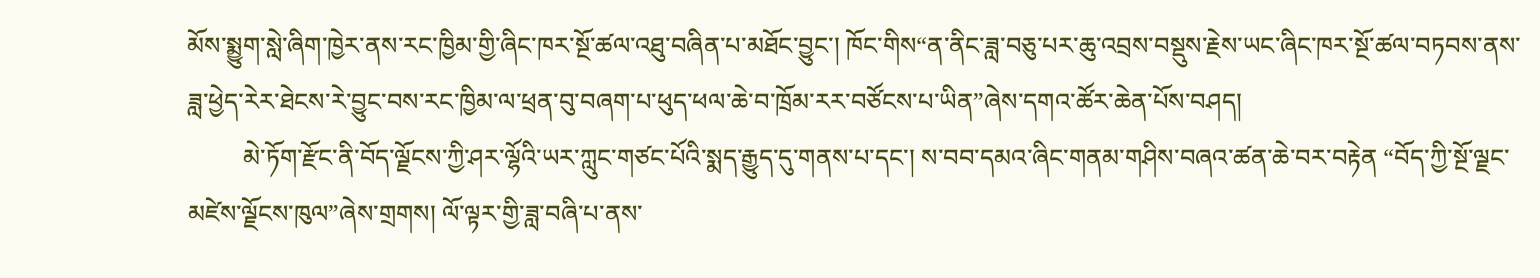མོས་སྨྱུག་སླེ་ཞིག་ཁྱེར་ནས་རང་ཁྱིམ་གྱི་ཞིང་ཁར་སྔོ་ཚལ་འཐུ་བཞིན་པ་མཐོང་བྱུང་། ཁོང་གིས“ན་ནིང་ཟླ་བཅུ་པར་ཆུ་འབྲས་བསྡུས་རྗེས་ཡང་ཞིང་ཁར་སྔོ་ཚལ་བཏབས་ནས་ཟླ་ཕྱེད་རེར་ཐེངས་རེ་བྱུང་བས་རང་ཁྱིམ་ལ་ཕྲན་བུ་བཞག་པ་ཕུད་ཕལ་ཆེ་བ་ཁྲོམ་རར་བཙོངས་པ་ཡིན”ཞེས་དགའ་ཚོར་ཆེན་པོས་བཤད།
         མེ་ཏོག་རྫོང་ནི་བོད་ལྗོངས་ཀྱི་ཤར་ལྷོའི་ཡར་ཀླུང་གཙང་པོའི་སྨད་རྒྱུད་དུ་གནས་པ་དང་། ས་བབ་དམའ་ཞིང་གནམ་གཤིས་བཞའ་ཚན་ཆེ་བར་བརྟེན “བོད་ཀྱི་སྔོ་ལྗང་མཛེས་ལྗོངས་ཁུལ”ཞེས་གྲགས། ལོ་ལྟར་གྱི་ཟླ་བཞི་པ་ནས་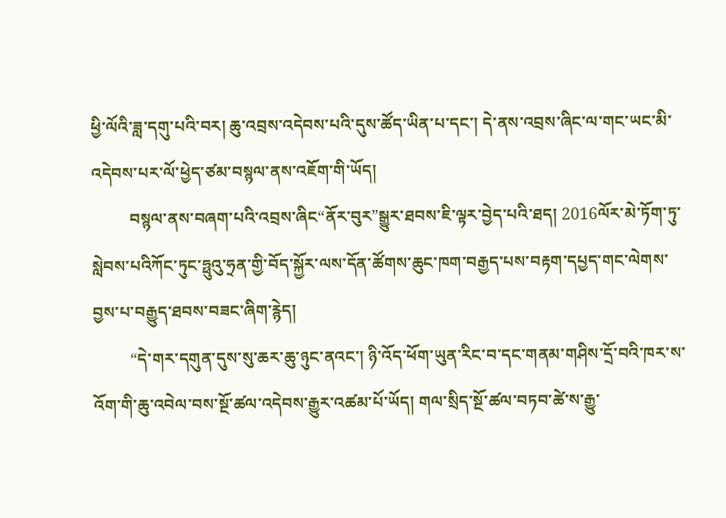ཕྱི་ལོའི་ཟླ་དགུ་པའི་བར། ཆུ་འབྲས་འདེབས་པའི་དུས་ཚོད་ཡིན་པ་དང་། དེ་ནས་འབྲས་ཞིང་ལ་གང་ཡང་མི་འདེབས་པར་ལོ་ཕྱེད་ཙམ་བསྙལ་ནས་འཇོག་གི་ཡོད།
         བསྙལ་ནས་བཞག་པའི་འབྲས་ཞིང“ནོར་བུར”སྒྱུར་ཐབས་ཇི་ལྟར་བྱེད་པའི་ཐད། 2016ལོར་མེ་ཏོག་ཏུ་སླེབས་པའིཀོང་ཏུང་ཧྥུའུ་ཧྲན་གྱི་བོད་སྐྱོར་ལས་དོན་ཚོགས་ཆུང་ཁག་བརྒྱད་པས་བརྟག་དཔྱད་གང་ལེགས་བྱས་པ་བརྒྱུད་ཐབས་བཟང་ཞིག་རྙེད།
         “དེ་གར་དགུན་དུས་སུ་ཆར་ཆུ་ཉུང་ནའང་། ཉི་འོད་ཕོག་ཡུན་རིང་བ་དང་གནམ་གཤིས་དྲོ་བའི་ཁར་ས་འོག་གི་ཆུ་འབེལ་བས་སྔོ་ཚལ་འདེབས་རྒྱུར་འཚམ་པོ་ཡོད། གལ་སྲིད་སྔོ་ཚལ་བཏབ་ཚེ་ས་རྒྱུ་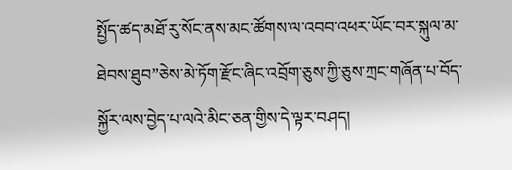སྤྱོད་ཚད་མཐོ་རུ་སོང་ནས་མང་ཚོགས་ལ་འབབ་འཕར་ཡོང་བར་སྐུལ་མ་ཐེབས་ཐུབ”ཅེས་མེ་ཏོག་རྫོང་ཞིང་འབྲོག་ཅུས་ཀྱི་ཅུས་ཀྲང་གཞོན་པ་བོད་སྐྱོར་ལས་བྱེད་པ་ལའེ་མིང་ཅན་གྱིས་དེ་ལྟར་བཤད།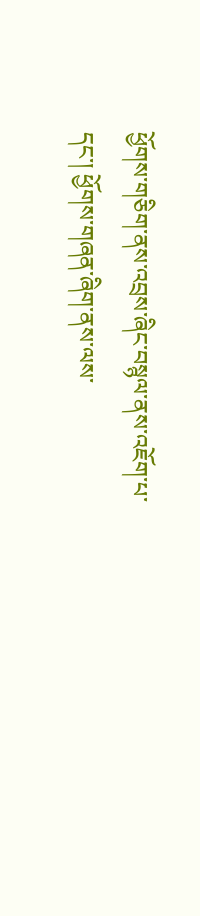ཕྱོགས་གཅིག་ནས་འབྲས་ཞིང་བསྙལ་ནས་འཇོག་པ་དང་། ཕྱོགས་གཞན་ཞིག་ནས་ལས་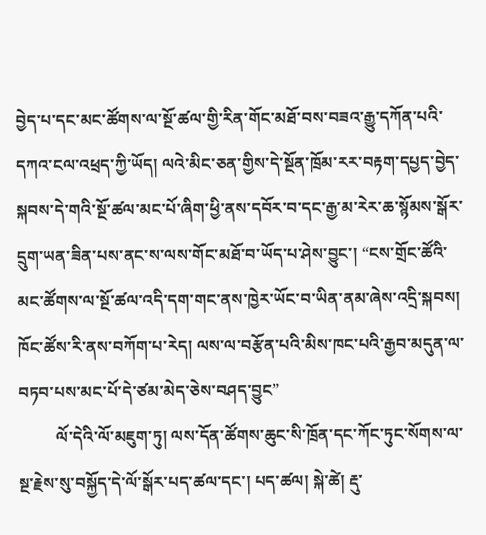བྱེད་པ་དང་མང་ཚོགས་ལ་སྔོ་ཚལ་གྱི་རིན་གོང་མཐོ་བས་བཟའ་རྒྱུ་དཀོན་པའི་དཀའ་ངལ་འཕྲད་ཀྱི་ཡོད། ལའེ་མིང་ཅན་གྱིས་དེ་སྔོན་ཁྲོམ་རར་བརྟག་དཔྱད་བྱེད་སྐབས་དེ་གའི་སྔོ་ཚལ་མང་པོ་ཞིག་ཕྱི་ནས་དབོར་བ་དང་རྒྱ་མ་རེར་ཆ་སྙོམས་སྒོར་དྲུག་ཡན་ཟིན་པས་ནང་ས་ལས་གོང་མཐོ་བ་ཡོད་པ་ཤེས་བྱུང་། “ངས་གྲོང་ཚོའི་མང་ཚོགས་ལ་སྔོ་ཚལ་འདི་དག་གང་ནས་ཁྱེར་ཡོང་བ་ཡིན་ནམ་ཞེས་འདྲི་སྐབས། ཁོང་ཚོས་རི་ནས་བཀོག་པ་རེད། ལས་ལ་བརྩོན་པའི་མིས་ཁང་པའི་རྒྱབ་མདུན་ལ་བཏབ་པས་མང་པོ་དེ་ཙམ་མེད་ཅེས་བཤད་བྱུང”
         ལོ་དེའི་ལོ་མཇུག་ཏུ། ལས་དོན་ཚོགས་ཆུང་སི་ཁྲོན་དང་ཀོང་ཏུང་སོགས་ལ་སྔ་རྗེས་སུ་བསྐྱོད་དེ་ལོ་སྒོར་པད་ཚལ་དང་། པད་ཚལ། སྐེ་ཚེ། རྡུ་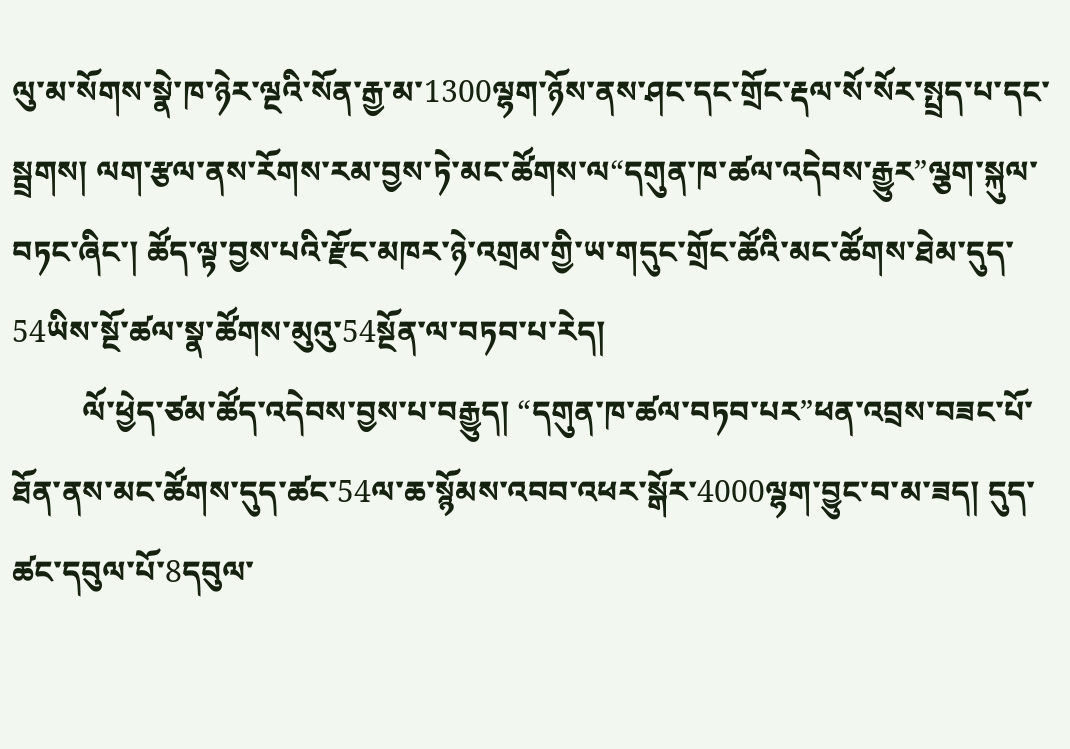ལུ་མ་སོགས་སྣེ་ཁ་ཉེར་ལྔའི་སོན་རྒྱ་མ་1300ལྷག་ཉོས་ནས་ཤང་དང་གྲོང་རྡལ་སོ་སོར་སྤྲད་པ་དང་སྦྲགས། ལག་རྩལ་ནས་རོགས་རམ་བྱས་ཏེ་མང་ཚོགས་ལ“དགུན་ཁ་ཚལ་འདེབས་རྒྱུར”ལྕག་སྐུལ་བཏང་ཞིང་། ཚོད་ལྟ་བྱས་པའི་རྫོང་མཁར་ཉེ་འགྲམ་གྱི་ཡ་གདུང་གྲོང་ཚོའི་མང་ཚོགས་ཐེམ་དུད་54ཡིས་སྔོ་ཚལ་སྣ་ཚོགས་མུའུ་54སྔོན་ལ་བཏབ་པ་རེད།
         ལོ་ཕྱེད་ཙམ་ཚོད་འདེབས་བྱས་པ་བརྒྱུད། “དགུན་ཁ་ཚལ་བཏབ་པར”ཕན་འབྲས་བཟང་པོ་ཐོན་ནས་མང་ཚོགས་དུད་ཚང་54ལ་ཆ་སྙོམས་འབབ་འཕར་སྒོར་4000ལྷག་བྱུང་བ་མ་ཟད། དུད་ཚང་དབུལ་པོ་8དབུལ་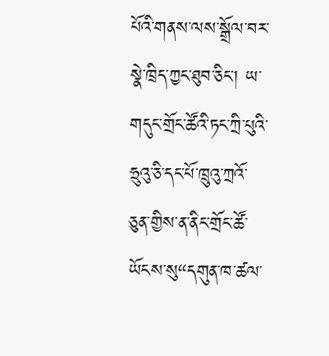པོའི་གནས་ལས་སྒྲོལ་བར་སྣེ་ཁྲིད་ཀྱང་ཐུབ་ཅིང་། ཡ་གདུང་གྲོང་ཚོའི་ཏང་ཀྲི་པུའི་ཧྲུའུ་ཅི་དང་པོ་ཁྲུའུ་ཀྲའོ་ཅུན་གྱིས་ན་ནིང་གྲོང་ཚོ་ཡོངས་སུ“དགུན་ཁ་ཚལ་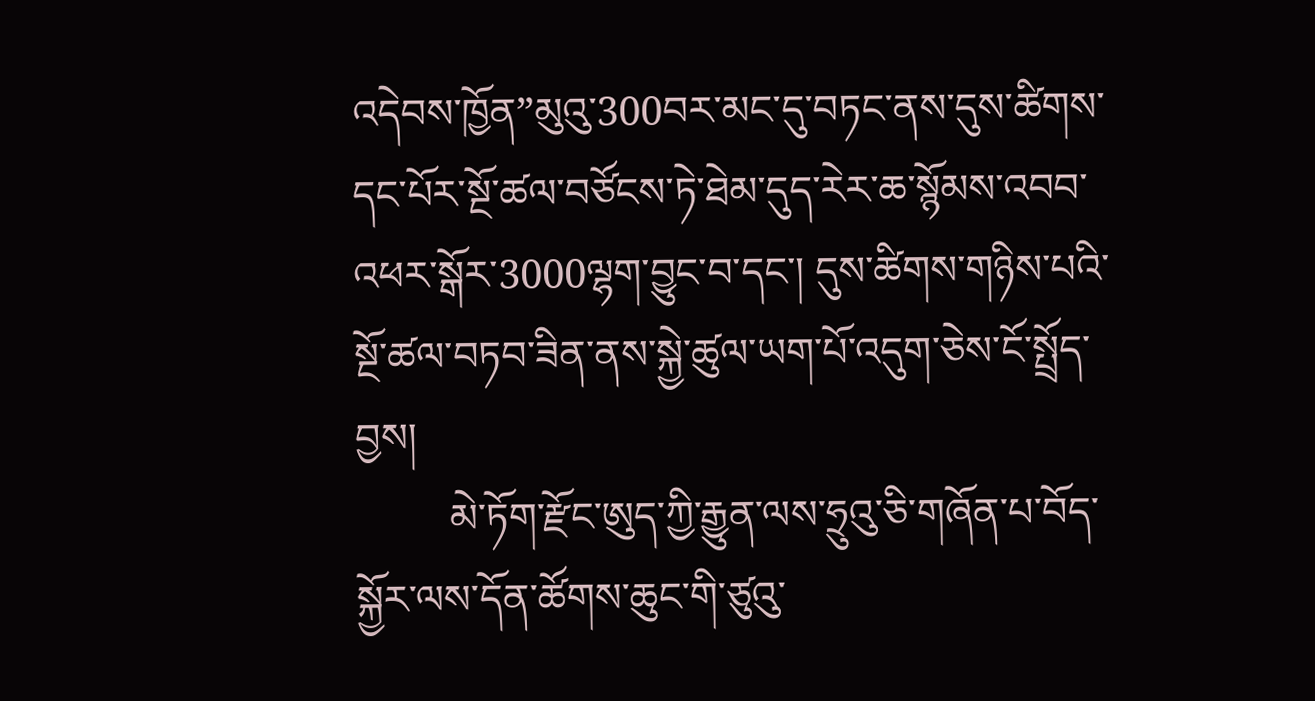འདེབས་ཁྱོན”མུའུ་300བར་མང་དུ་བཏང་ནས་དུས་ཚིགས་དང་པོར་སྔོ་ཚལ་བཙོངས་ཏེ་ཐེམ་དུད་རེར་ཆ་སྙོམས་འབབ་འཕར་སྒོར་3000ལྷག་བྱུང་བ་དང་། དུས་ཚིགས་གཉིས་པའི་སྔོ་ཚལ་བཏབ་ཟིན་ནས་སྐྱེ་ཚུལ་ཡག་པོ་འདུག་ཅེས་ངོ་སྤྲོད་བྱས།
         མེ་ཏོག་རྫོང་ཨུད་ཀྱི་རྒྱུན་ལས་ཧྲུའུ་ཅི་གཞོན་པ་བོད་སྐྱོར་ལས་དོན་ཚོགས་ཆུང་གི་ཙུའུ་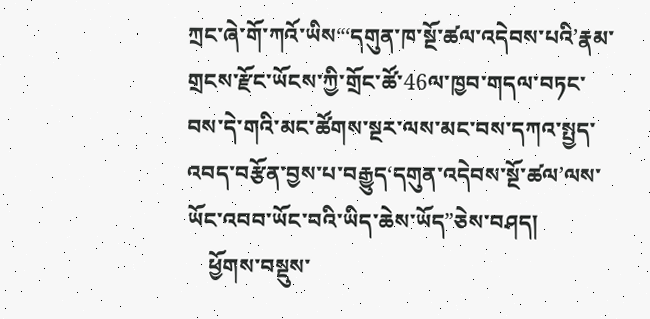ཀྲང་ཞེ་གོ་ཀའོ་ཡིས“‘དགུན་ཁ་སྔོ་ཚལ་འདེབས་པའི’རྣམ་གྲངས་རྫོང་ཡོངས་ཀྱི་གྲོང་ཚོ་46ལ་ཁྱབ་གདལ་བཏང་བས་དེ་གའི་མང་ཚོགས་སྔར་ལས་མང་བས་དཀའ་སྤྱད་འབད་བརྩོན་བྱས་པ་བརྒྱུད‘དགུན་འདེབས་སྔོ་ཚལ’ལས་ཡོང་འབབ་ཡོང་བའི་ཡིད་ཆེས་ཡོད”ཅེས་བཤད།
    ཕྱོགས་བསྡུས་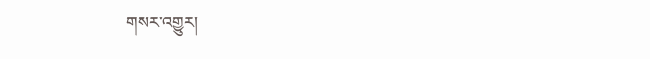གསར་འགྱུར།